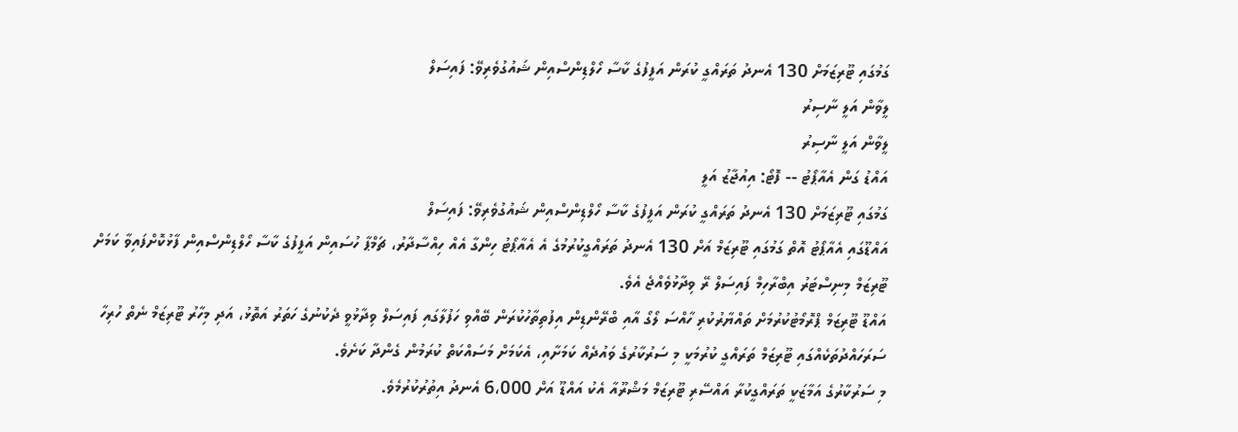ގަމުގައި ޓޫރިޒަމަށް 130 އެނދު ތަރައްގީ ކުރަން އަފީފުގެ ކާސާ ހޯލްޑިންސްއިން ޝައުގުވެރިވޭ: ފައިސަލް
ލީވާން އަލީ ނާސިރު
ލީވާން އަލީ ނާސިރު
އައްޑު ގަން އެއާޕޯޓު -- ފޮޓޯ: އިއުޖާޒު އަލީ
ގަމުގައި ޓޫރިޒަމަށް 130 އެނދު ތަރައްގީ ކުރަން އަފީފުގެ ކާސާ ހޯލްޑިންސްއިން ޝައުގުވެރިވޭ: ފައިސަލް
އައްޑޫގައި އެއާޕޯޓު އޮތް ގަމުގައި ޓޫރިޒަމް އަށް 130 އެނދު ތަރައްގީކުރުމުގެ އެ އެއާޕޯޓު ހިންގާ އެއް ހިއްސާދާރު، ޗަމްޕާ ހުސައިން އަފީފުގެ ކާސާ ހޯލްޑިންސްއިން ފާޅުކޮށްފައިވާ ކަމަށް ޓޫރިޒަމް މިނިސްޓަރު އިބްރާހިމް ފައިސަލް ރޭ ވިދާޅުވެއްޖެ އެވެ.
އައްޑޫ ޓޫރިޒަމް ޕްރޮމޯޓުކުރުމަށް ތައްޔާރުކުރި ހާއްސަ ލޯގޯ އާއި ބްރޭންޑިން އިފުތިތާހުކުރަން ބޭއްވި ހަފުލާގައި ފައިސަލް ވިދާޅުވީ ދެކުނުގެ ހަތަރު އަތޮޅު، އަދި މިހާރު ޓޫރިޒަމް ނެތް ހުރިހާ ސަރަހައްދުތަކެއްގައި ޓޫރިޒަމް ތަރައްގީ ކުރުމަކީ މި ސަރުކާރުގެ ވައުދެއް ކަމަށާއި، އެކަމަށް މަސައްކަތް ކުރަމުން ގެންދާ ކަށެވެ.
މި ސަރުކާރުގެ އަމާޒަކީ ތަރައްގީކުރާ އައްސޭރި ޓޫރިޒަމް މަޝްރޫއާ އެކު އައްޑޫ އަށް 6،000 އެނދު އިތުރުކުރުމެވެ.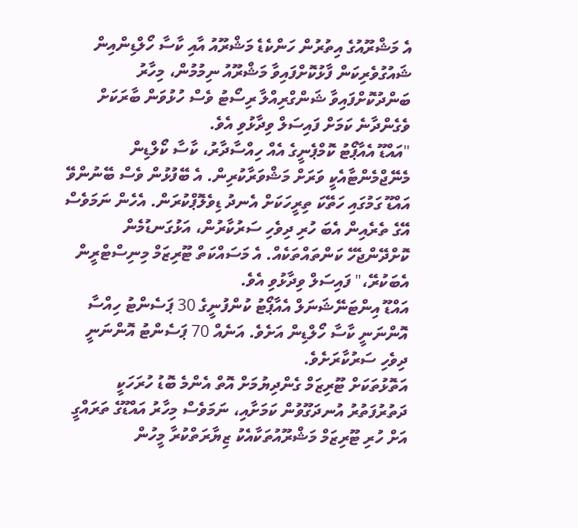އެ މަޝްރޫއުގެ އިތުރުން ހަންކެޑެ މަޝްރޫއު އާއި ކާސާ ހޯލްޑިންއިން ޝައުގުވެރިކަން ފާޅުކޮށްފައިވާ މަޝްރޫއު ނިމުމުން، މިހާރު ބަންދުކޮށްފައިވާ ޝަންގްރިއްލާ ރިސޯޓު ވެސް ހުޅުވަން ބާރަކަށް ވެގެންދާނެ ކަމަށް ފައިސަލް ވިދާޅުވި އެވެ.
"އައްޑޫ އެއާޕޯޓު ކޮމްޕެނީގެ އެއް ހިއްސާދާރު، ކާސާ ކޯލްޑިން މެނޭޖްމެންޓާއެކީ ވަރަށް މަޝްވަރާކުރިން. އެ ބޭފުޅުން ވެސް ބޭނުންވޭ އައްޑޫ ގަމުގައި ހަތޭކަ ތިރީހަކަށް އެނދު ޑިވެލޮޕްކުރަން. އެހެން ނަމަވެސް އޭގެ ތެރެއިން އެބަ ހުރި ދިވެހި ސަރުކާރުން، އަޅުގަނޑުމެން ކޮށްދޭންޖެހޭ ކަންތައްތަކެއް. އެ މަސައްކަތް ޓޫރިޒަމް މިނިސްޓްރީން އެބަކުރޭ،" ފައިސަލް ވިދާޅުވި އެވެ.
އައްޑޫ އިންޓަނޭޝަނަލް އެއާޕޯޓު ކުންފުނީގެ 30 ޕަސެންޓު ހިއްސާ އޮންނަނީ ކާސާ ހޯލްޑިން އަށެވެ. އަނެއް 70 ޕަސެންޓު އޮންނަނީ ދިވެހި ސަރުކާރަށެވެ.
އަތޮޅުތަކަށް ޓޫރިޒަމް ގެންދިޔުމަށް އޮތް އެންމެ ބޮޑު ހުރަހަކީ ދަތުރުފަތުރު އުނދަގޫވުން ކަމަށާއި، ނަމަވެސް މިހާރު އައްޑޫގެ ތަރައްގީ އަށް ހުރި ޓޫރިޒަމް މަޝްރޫއުތަކާއެކު ޒިޔާރަތްކުރާ މީހުން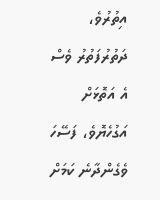އިތުރުވެ، ދަތުރުފަތުރު ވެސް އެ އަތޮޅަށް އަގުހެޔޮވެ، ފަސޭހަ ވެގެންދާނެ ކަމަށް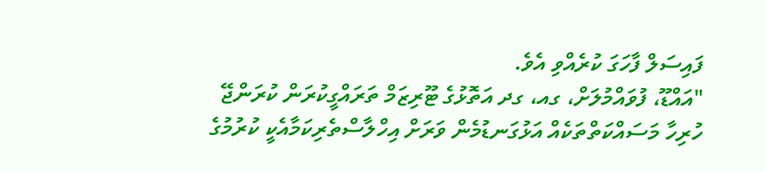ފައިސަލް ފާހަގަ ކުރެއްވި އެވެ.
"އައްޑޫ، ފުވައްމުލަށް، ގއ، ގދ އަތޮޅުގެ ޓޫރިޒަމް ތަރައްގީކުރަން ކުރަންޖޭ ހުރިހާ މަސައްކަތްތަކެއް އަޅުގަނޑުމެން ވަރަށް އިހްލާސްތެރިކަމާއެކީ ކުރުމުގެ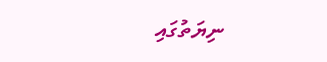ނިޔަތުގައި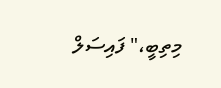މިތިބީ،" ފައިސަލް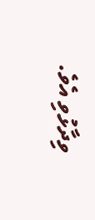ވިދާޅުވި އެވެ.